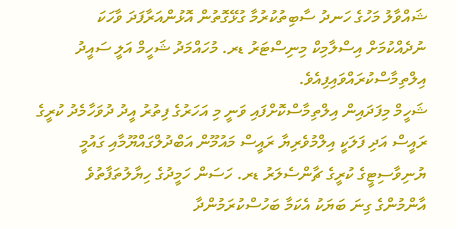ޝައްވާލު މަހުގެ ހަނދު ސާބިތުކުރުމާ ގުޅޭގޮތުން އޮޅުންއަރާފަދަ ވާހަކަ ނުދެއްކުމަށް އިސްލާމިކް މިނިސްޓަރު ޑރ. މުހައްމަދު ޝަހީމް އަލީ ސައީދު އިލްތިމާސްކުރައްވައިފިއެވެ.
ޝަހީމް މިފަދައިން އިލްތިމާސްކޮށްފައި ވަނީ މި އަހަރުގެ ފިތުރު އީދު ދުވަހާމެދު ކުރީގެ ރައީސް އަދި ފަލަކީ އިލްމުވެރިޔާ ރައީސް މައުމޫން އަބްދުލްގައްޔޫމާއި ގައުމީ ޔުނިވާސިޓީގެ ކުރީގެ ޗާންސެލަރު ޑރ. ހަސަން ހަމީދުގެ ހިޔާލުތަފާތުވެ އާންމުންގެ ގިނަ ބަޔަކު އެކަމާ ބަހުސްކުރަމުންދާ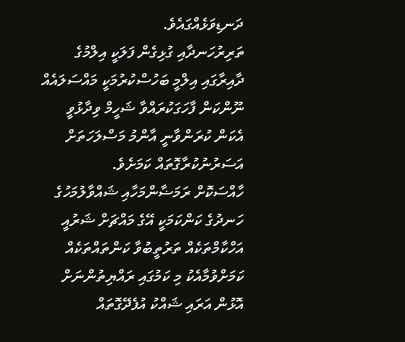ދަނޑިވަޅެއްގައެވެ.
ތަރިރުހަނދާއި ގުޅިގެން ފަލަކީ އިލްމުގެ ދާއިރާގައި އިލްމީ ބަހުސްކުރުމަކީ މައްސަލައެއް ނޫންކަން ފާހަގަކުރައްވާ ޝަހީމް ވިދާޅުވީ އެކަން ކުރަންވާނީ އާންމު މަސްލަހަތަށް އަސަރުނުކުރާގޮތައް ކަމަށެވެ.
ހާއްސަކޮށް ރަމަޟާންމަހާއި ޝައްވާލުމަހުގެ ހަނދުގެ ކަންކަމަކީ އޭގެ މައްޗަށް ޝަރުއީ އަހްކާމްތަކެއް ތަރުތީބުވާ ކަންތައްތަކެއް ކަމަށްވުމާއެކު މި ކަމުގައި ރައްޔިތުންނަށް އޮޅުން އަރައި ޝައްކު އުފެދޭގޮތައް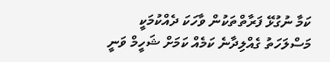ކަމާ ނުގުޅޭ ފަރާތްތަކުން ވާހަކަ ދެއްކުމަކީ މަސްލަހަތު ގެއްލިދާނެ ކަމެއް ކަމަށް ޝަހީމް ވަނީ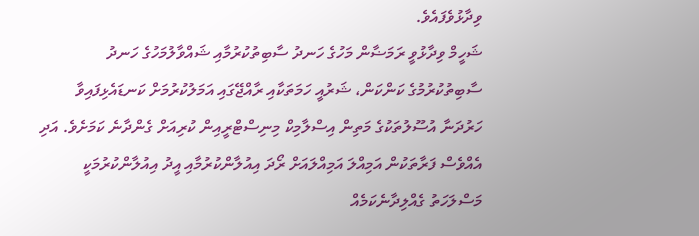ވިދާޅުވެފައެވެ.
ޝަހީމް ވިދާޅުވީ ރަމަޟާން މަހުގެ ހަނދު ސާބިތުކުރުމާއި ޝައްވާލުމަހުގެ ހަނދު ސާބިތުކުރުމުގެ ކަންކަން، ޝަރުއީ ހަމަތަކާއި ރާއްޖޭގައި އަމަލުކުރުމަށް ކަނޑައެޅިފައިވާ ހަރުދަނާ އުސޫލުތަކުގެ މަތިން އިސްލާމިކް މިނިސްޓްރީއިން ކުރިއަށް ގެންދާނެ ކަމަށެވެ. އަދި އެއްވެސް ފަރާތަކުން އަމިއްލަ އަމިއްލައަށް ރޯދަ އިއުލާންކުރުމާއި އީދު އިއުލާންކުރުމަކީ މަސްލަހަތު ގެއްލިދާނެކަމެއް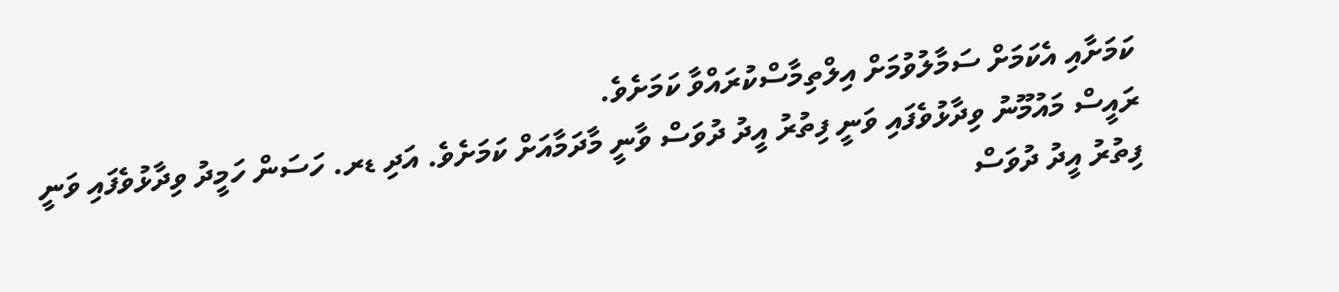ކަމަށާއި އެކަމަށް ސަމާލުވުމަށް އިލްތިމާސްކުރައްވާ ކަމަށެވެ.
ރައީސް މައުމޫނު ވިދާޅުވެފައި ވަނީ ފިތުރު އީދު ދުވަސް ވާނީ މާދަމާއަށް ކަމަށެވެ. އަދި ޑރ. ހަސަން ހަމީދު ވިދާޅުވެފައި ވަނީ ފިތުރު އީދު ދުވަސް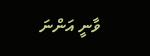ވާނީ އަންނަ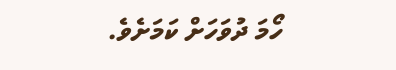ހޯމަ ދުވަހަށް ކަމަށެވެ.